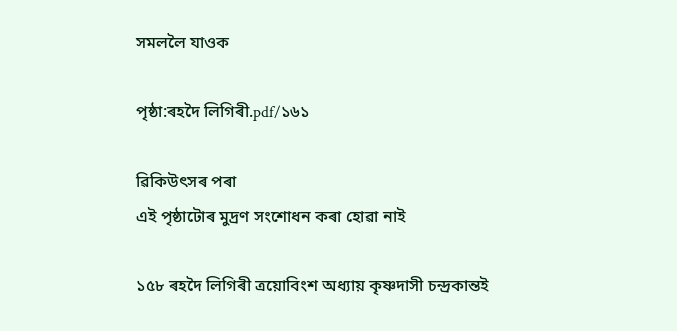সমললৈ যাওক

পৃষ্ঠা:ৰহদৈ লিগিৰী.pdf/১৬১

ৱিকিউৎসৰ পৰা
এই পৃষ্ঠাটোৰ মুদ্ৰণ সংশোধন কৰা হোৱা নাই

১৫৮ ৰহদৈ লিগিৰী ত্ৰয়োবিংশ অধ্যায় কৃষ্ণদাসী চন্দ্ৰকান্তই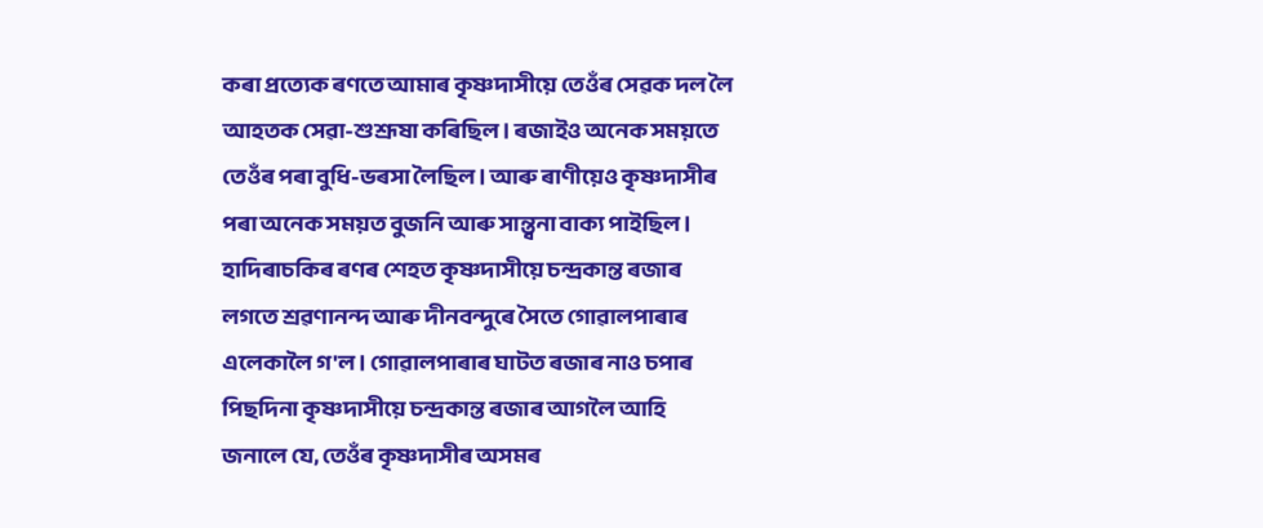কৰা প্ৰত্যেক ৰণতে আমাৰ কৃষ্ণদাসীয়ে তেওঁৰ সেৱক দল লৈ আহতক সেৱা-শুশ্ৰূষা কৰিছিল। ৰজাইও অনেক সময়তে তেওঁৰ পৰা বুধি-ভৰসা লৈছিল। আৰু ৰাণীয়েও কৃষ্ণদাসীৰ পৰা অনেক সময়ত বুজনি আৰু সান্ত্বনা বাক্য পাইছিল। হাদিৰাচকিৰ ৰণৰ শেহত কৃষ্ণদাসীয়ে চন্দ্ৰকান্ত ৰজাৰ লগতে শ্ৰৱণানন্দ আৰু দীনবন্দুৰে সৈতে গোৱালপাৰাৰ এলেকালৈ গ'ল। গোৱালপাৰাৰ ঘাটত ৰজাৰ নাও চপাৰ পিছদিনা কৃষ্ণদাসীয়ে চন্দ্ৰকান্ত ৰজাৰ আগলৈ আহি জনালে যে, তেওঁৰ কৃষ্ণদাসীৰ অসমৰ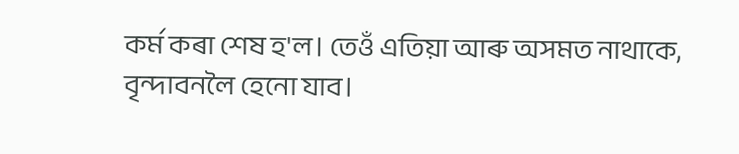কৰ্ম কৰা শেষ হ'ল। তেওঁ এতিয়া আৰু অসমত নাথাকে, বৃন্দাবনলৈ হেনো যাব।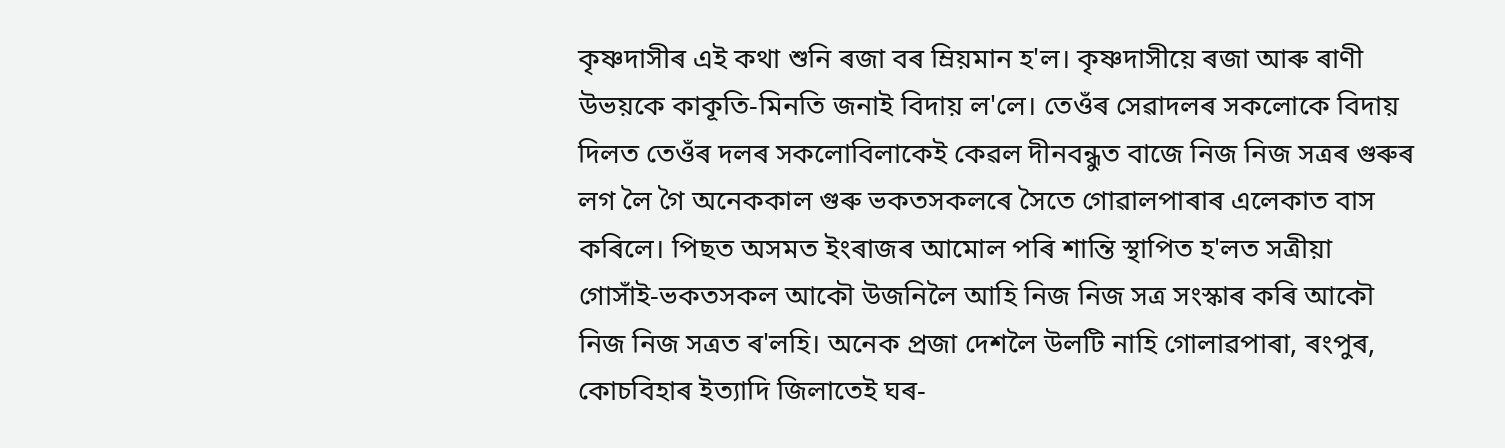কৃষ্ণদাসীৰ এই কথা শুনি ৰজা বৰ ম্ৰিয়মান হ'ল। কৃষ্ণদাসীয়ে ৰজা আৰু ৰাণী উভয়কে কাকূতি-মিনতি জনাই বিদায় ল'লে। তেওঁৰ সেৱাদলৰ সকলোকে বিদায় দিলত তেওঁৰ দলৰ সকলোবিলাকেই কেৱল দীনবন্ধুত বাজে নিজ নিজ সত্ৰৰ গুৰুৰ লগ লৈ গৈ অনেককাল গুৰু ভকতসকলৰে সৈতে গোৱালপাৰাৰ এলেকাত বাস কৰিলে। পিছত অসমত ইংৰাজৰ আমোল পৰি শান্তি স্থাপিত হ'লত সত্ৰীয়া গোসাঁই-ভকতসকল আকৌ উজনিলৈ আহি নিজ নিজ সত্ৰ সংস্কাৰ কৰি আকৌ নিজ নিজ সত্ৰত ৰ'লহি। অনেক প্ৰজা দেশলৈ উলটি নাহি গোলাৱপাৰা, ৰংপুৰ, কোচবিহাৰ ইত্যাদি জিলাতেই ঘৰ-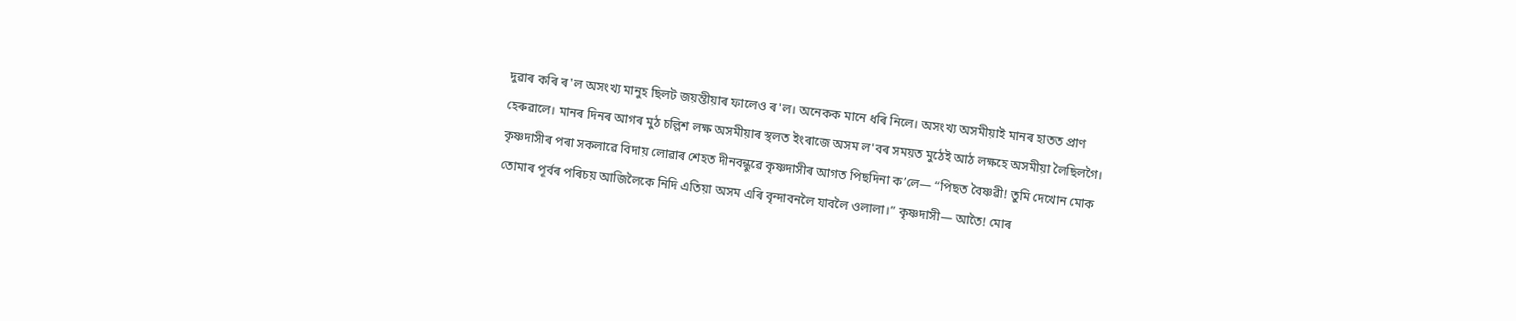দুৱাৰ কৰি ৰ'ল অসংখ্য মানুহ ছিলট জয়ন্তীয়াৰ ফালেও ৰ'ল। অনেকক মানে ধৰি নিলে। অসংখ্য অসমীয়াই মানৰ হাতত প্ৰাণ হেৰুৱালে। মানৰ দিনৰ আগৰ মুঠ চল্লিশ লক্ষ অসমীয়াৰ স্থলত ইংৰাজে অসম ল'বৰ সময়ত মুঠেই আঠ লক্ষহে অসমীয়া লৈছিলগৈ। কৃষ্ণদাসীৰ পৰা সকলাৱে বিদায় লোৱাৰ শেহত দীনবন্ধুৱে কৃষ্ণদাসীৰ আগত পিছদিনা ক’লে— “পিছত বৈষ্ণৱী! তুমি দেখোন মোক তোমাৰ পূৰ্বৰ পৰিচয় আজিলৈকে নিদি এতিয়া অসম এৰি বৃন্দাবনলৈ যাবলৈ ওলালা।” কৃষ্ণদাসী— আতৈ! মোৰ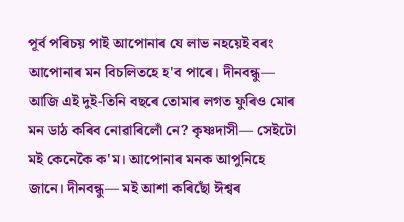পূৰ্ব পৰিচয় পাই আপোনাৰ যে লাভ নহয়েই বৰং আপোনাৰ মন বিচলিতহে হ'ব পাৰে। দীনবন্ধু— আজি এই দুই-তিনি বছৰে তোমাৰ লগত ফুৰিও মোৰ মন ডাঠ কৰিব নোৱাৰিলোঁ নে? কৃষ্ণদাসী— সেইটো মই কেনেকৈ ক'ম। আপোনাৰ মনক আপুনিহে জানে। দীনবন্ধু— মই আশা কৰিছোঁ ঈশ্বৰ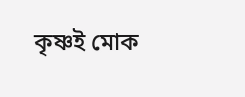কৃষ্ণ‍ই মোক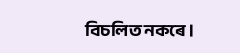বিচলিত নকৰে।